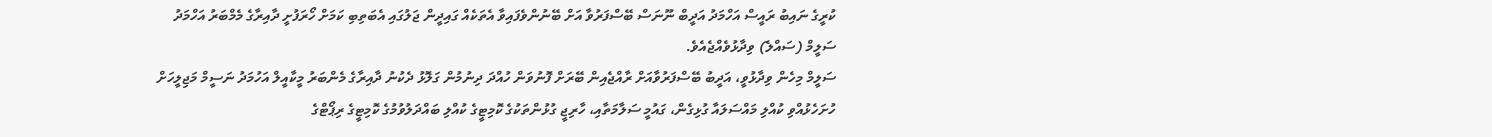ކުރީގެ ނައިބު ރައީސް އަހްމަދު އަދީބް ނޫނަސް ބޭސްފަރުވާ އަށް ބޭނުންވެފައިވާ އެތަކެއް ގައިދީން ޖަލުގައި އެބަތިބި ކަމަށް ހޯރަފުށީ ދާއިރާގެ މެމްބަރު އަހްމަދު ސަލީމް (ސައްލެ) ވިދާޅުވެއްޖެއެވެ.
ސަލީމް މިހެން ވިދާޅުވީ، އަދީބު ބޭސްފަރުވާއަށް ރާއްޖެއިން ބޭރަށް ފޮނުވަން ހުއްދަ ދިނުމުން ގަލޮޅު ދެކުނު ދާއިރާގެ މެންބަރު މީކާއީލް އަހުމަދު ނަސީމް މަޖިލީހަށް ހުށަހެޅުއްވި ކުއްލި މައްސަލައާ ގުޅިގެން، ގައުމީ ސަލާމަތާއި، ހާރިޖީ ގުޅުންތަކުގެ ކޮމިޓީގެ ކުއްލި ބައްދަލުވުމުގެ ކޮމިޓީގެ ރިޕޯޓްގެ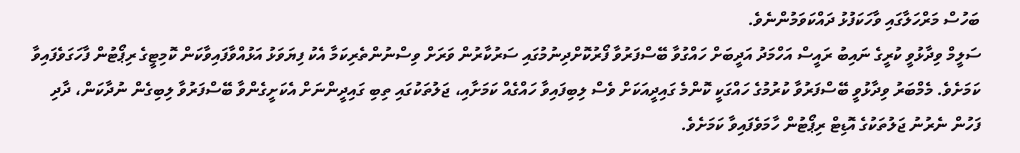ބަހުސް މަރްހަލާގައި ވާހަކަފުޅު ދައްކަވަމުންނެވެ.
ސަލީމް ވިދާޅުވީ ކުރީގެ ނައިބު ރައީސް އަހްމަދު އަދީބަށް ހައްގުވާ ބޭސްފަރުވާ ފޯރުކޮށްދިނުމުގައި ސަރުކާރުން ވަރަށް ވިސްނުންތެރިކަމާ އެކު ފިޔަވަޅު އަޅުއްވާފައިވާކަން ކޮމިޓީގެ ރިޕޯޓުން ފާހަގަވެފައިވާ ކަމަށެވެ. މެމްބަރު ވިދާޅުވީ ބޭސްފަރުވާ ކުރުމުގެ ހައްގަކީ ކޮންމެ ގައިދީއަކަށް ވެސް ލިބިފައިވާ ހައްގެއް ކަމަށާއި، ޖަލުތަކުގައި ތިބި ގައިދީންނަށް އެކަށީގެންވާ ބޭސްފަރުވާ ލިބިގެން ނުދާކަން، ދާދި ފަހުން ނެރުނު ޖަލުތަކުގެ އޮޑިޓް ރިޕޯޓުން ހާމަވެފައިވާ ކަމަށެވެ.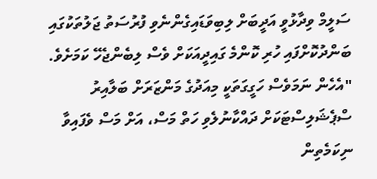ސަލީމް ވިދާޅުވީ އަދީބަށް ލިބިވަޑައިގެންނެވި ފުރުސަތު ޖަލުތަކުގައި ބަންދުކޮށްފައި ހުރި ކޮންމެ ގައިދީއަކަށް ވެސް ލިބެންޖެހޭ ކަމަށެވެ.
"އެހެން ނަމަވެސް ހަގީގަތަކީ މިއަދުގެ މަންޒަރަށް ބަލާއިރު ސްޕެޝަލިސްޓަކަށް ދައްކާނުލެވި ހަތް މަސް، އަށް މަސް ވެފައިވާ ނިކަމެތިން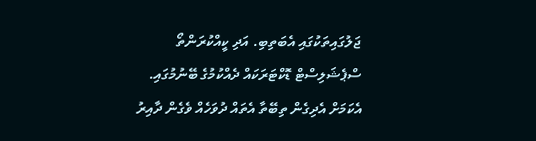ޖަލުގައިތަކުގައި އެބަތިބި. އަދި ކީއްކުރަންތޯ ސްޕެޝަލިސްޓް ޑޮކްޓަރަކައް ދެއްކުމުގެ ބޭނުމުގައި. އެކަމަށް އެދިގެން ތިބޭތާ އެތައް ދުވަހެއް ވެގެން ދާއިރު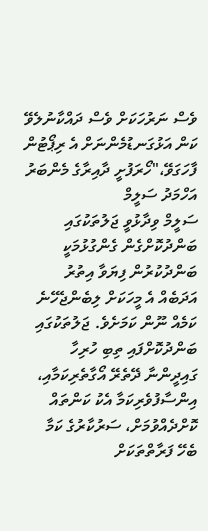ވެސް ނަރުހަކަށް ވެސް ދައްކާނުލެވޭ ކަން އަޅުގަނޑުމެންނަށް އެ ރިޕޯޓުން ފާހަގަވޭ،"ހޯރަފުށީ ދާއިރާގެ މެންބަރު އަހްމަދު ސަލީމް
ސަލީމް ވިދާޅުވީ ޖަލުތަކުގައި ބަންދުކޮށްގެން ގެންގުޅުމަކީ ބަންދުކުރުން ފިޔަވާ އިތުރު އަދަބެއް އެ މީހަކަށް ލިބެންޖެހޭނެ ކަމެއް ނޫން ކަމަށެވެ. ޖަލުތަކުގައި ބަންދުކޮށްފައި ތިބި ހުރިހާ ގައިދީންނާ ދޭތެރޭ އޯގާތެރިކަމާއި، އިންސާފުވެރިކަމާ އެކު ކަންތައް ކޮށްދެއްވުމަށް، ސަރުކާރުގެ ކަމާ ބެހޭ ފަރާތްތަކަށް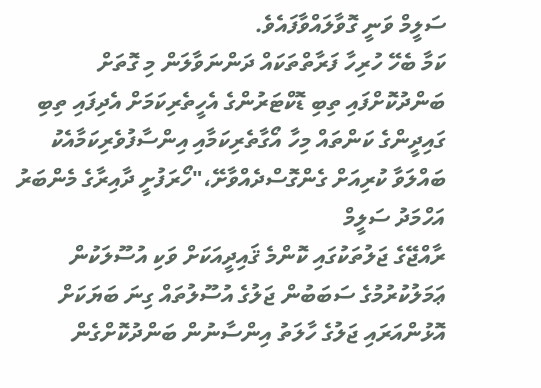ސަލީމް ވަނީ ގޮވާލައްވާފައެވެ.
ކަމާ ބެހޭ ހުރިހާ ފަރާތްތަކައް ދަންނަވާލަން މި ގޮތަށް ބަންދުކޮށްފައި ތިބި ޑޮކްޓަރުންގެ އެހީތެރިކަމަށް އެދިފައި ތިބި ގައިދީންގެ ކަންތައް މިހާ އޯގާތެރިކަމާއި އިންސާފުވެރިކަމާއެކު ބައްލަވާ ކުރިއަށް ގެންގޮސްދެއްވާށޭ،"ހޯރަފުށީ ދާއިރާގެ މެންބަރު އަހްމަދު ސަލީމް
ރާއްޖޭގެ ޖަލުތަކުގައި ކޮންމެ ޤައިދީއަކަށް ވަކި އުސޫލަކުން ޢަމަލުކުރުމުގެ ސަބަބުން ޖަލުގެ އުސޫލުތައް ގިނަ ބަޔަކަށް އޮޅުންއަރައި ޖަލުގެ ހާލަތު އިންސާނުން ބަންދުކޮށްގެން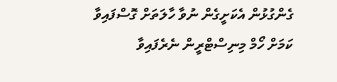ގެންގުޅުން އެކަށީގެން ނުވާ ހާލަތަށް ގޮސްފައިވާ ކަމަށް ހޯމް މިނިސްޓްރީން ނެރެފައިވާ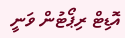އޮޑިޓް ރިޕޯޓުން ވަނީ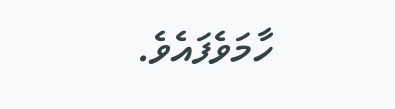ހާމަވެފައެވެ.